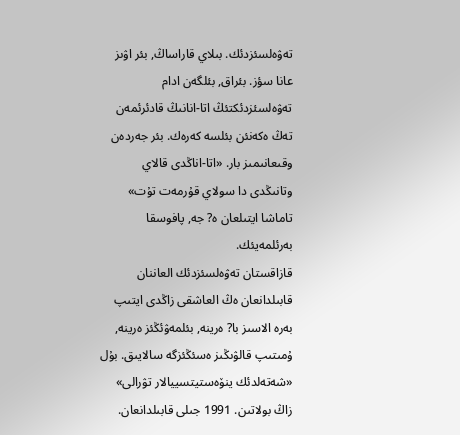تەۋەلسئزدئك. بىلاي قاراساڭ, بئر اۋىز عانا سؤز. بئراق, بئلگەن ادام تەۋەلسئزدئكتئڭ اتا-انانىڭ قادئرئمەن تەڭ ەكەنئن بئلسە كەرەك. بئر جەردەن وقىعانىمىز بار. «اتا-اناڭدى قالاي وتانىڭدى دا سولاي قۇرمەت تۇت» تاماشا ايتىلعان ە? جە, پافوسقا بەرئلمەيئك.
قازاقستان تەۋەلسئزدئك العاننان قابىلدانعان ەڭ العاشقى زاڭدى ايتىپ بەرە الاسىز با? ەرينە, بئلمەۋئڭئز ەرينە, ۇمىتىپ قالۋىڭىز ەسئڭئزگە سالايىق. بۇل «شەتەلدئك ينۆەستيتسييالار تۋرالى» زاڭ بولاتىن. 1991 جىلى قابىلدانعان.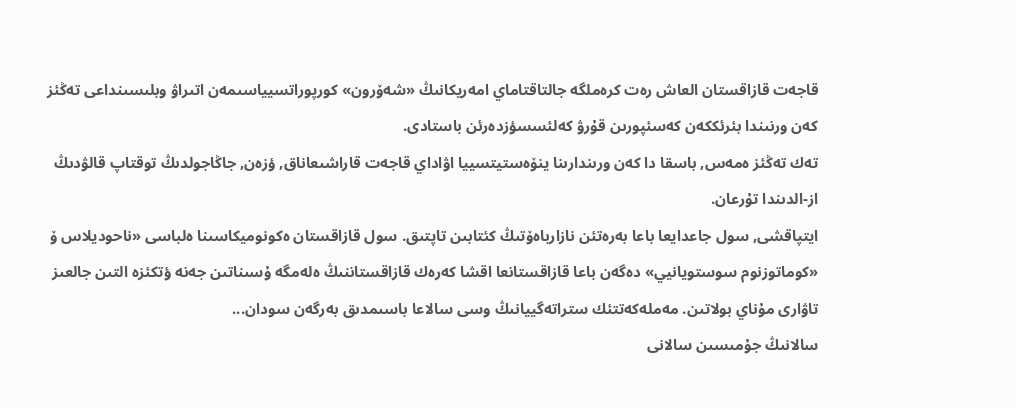قاجەت قازاقستان العاش رەت كرەملگە جالتاقتاماي امەريكانىڭ «شەۆرون» كورپوراتسيياسىمەن اتىراۋ وبلىسىنداعى تەڭئز كەن ورنىندا بئرئككەن كەسئپورىن قۇرۋ كەلئسسؤزدەرئن باستادى.
تەك تەڭئز ەمەس, باسقا دا كەن ورىندارىنا ينۆەستيتسييا اۋاداي قاجەت قاراشىعاناق, ؤزەن, جاڭاجولدىڭ توقتاپ قالۋدىڭ از-الدىندا تۇرعان.
ايتپاقشى, سول جاعدايعا باعا بەرەتئن نازارباەۆتىڭ كئتابىن تاپتىق. سول قازاقستان ەكونوميكاسىنا ەلباسى «ناحوديلاس ۆ «كوماتوزنوم سوستويانيي» دەگەن باعا قازاقستانعا اقشا كەرەك قازاقستاننىڭ ەلەمگە ۇسىناتىن جەنە ؤتكئزە التىن جالعىز تاۋارى مۇناي بولاتىن. مەملەكەتتئك ستراتەگييانىڭ وسى سالاعا باسىمدىق بەرگەن سودان...
سالانىڭ جۇمىسىن سالانى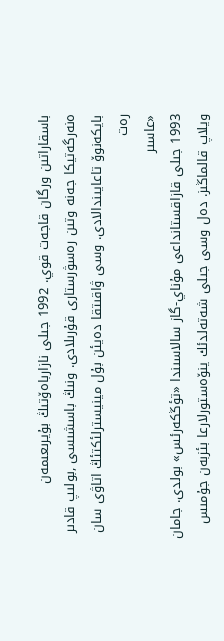باسقاراتىن ورگان قاجەت قوي. 1992 جىلى نازارباەۆتىڭ بۇيرىعىمەن ەنەرگەتيكا جەنە وتىن رەسۋرستارى قۇرىلادى. ونىڭ باسشىسى ,بولىپ قادىر بايكەنوۆ تاعايىندالادى. وسى ۋاقىتقا دەيئن بۇل مينيسترلئكتئڭ اتاۋى سان رەت
«عاسىر
1993 جىلى قازاقستانداعى مۇناي-گاز سالاسىندا «تؤڭكەرئس» بولدى. جامان ويلاپ قالماڭىز. دەل وسى جىلى شەتەلدئك ينۆەستورلارعا بئزبەن جۇمىس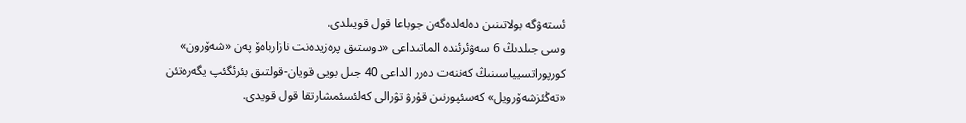ئستەۋگە بولاتىنىن دەلەلدەگەن جوباعا قول قويىلدى.
وسى جىلدىڭ 6 سەۋئرئندە الماتىداعى «دوستىق پرەزيدەنت نازارباەۆ پەن «شەۆرون» كورپوراتسيياسىنىڭ كەننەت دەرر الداعى 40 جىل بويى قويان-قولتىق بئرئگئپ يگەرەتئن «تەڭئزشەۆرويل» كەسئپورنىن قۇرۋ تۋرالى كەلئسئمشارتقا قول قويدى.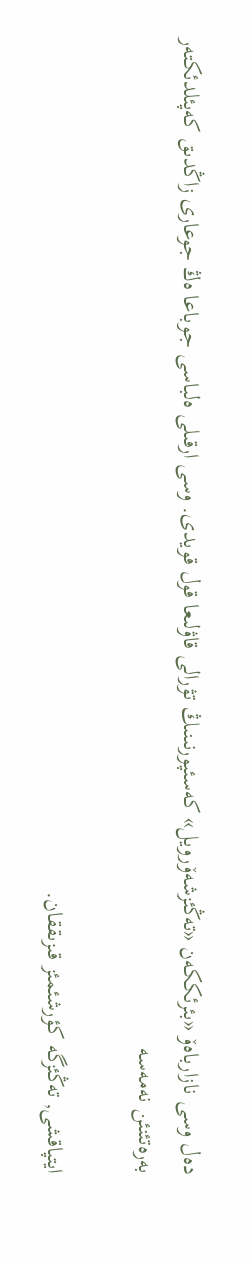دەل وسى نازارباەۆ «بئرئككەن «تەڭئزشەۆرويل» كەسئپورنىنىڭ تۋرالى قاۋلىعا قول قويدى. وسى ارقىلى ەلباسى جوباعا ەڭ جوعارى زاڭدىق كەپئلدئكتەر بەرەتئنئن نەمەسە

ايتپاقشى, تەڭئزگە كؤرشئمئز قىزىققان.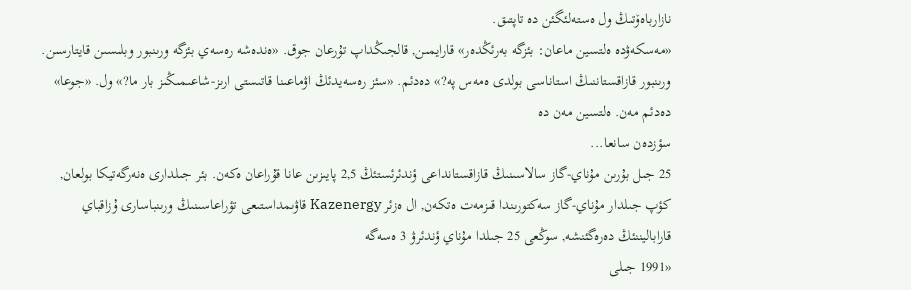نازارباەۆتىڭ ول ەستەلئگئن دە تاپتىق.
«مەسكەۋدە ەلتسين ماعان: بئزگە بەرئڭدەر» قارايمىن, قالجىڭداپ تۇرعان جوق. «ەندەشە رەسەي بئزگە ورىنبور وبلىسىن قايتارسىن. ورىنبور قازاقستاننىڭ استاناسى بولدى ەمەس پە?» دەدئم. «سئز رەسەيدئڭ اۋماعىنا قاتىستى ارىز-شاعىمىڭىز بار ما?» ول. «جوعا» دەدئم مەن. ەلتسين مەن دە
سؤزدەن سانعا...
25 جىل بۇرىن مۇناي-گاز سالاسىنىڭ قازاقستانداعى ؤندئرئستئڭ 2,5 پايىزىن عانا قۇراعان ەكەن. بئر جىلدارى ەنەرگەتيكا بولعان, كؤپ جىلدار مۇناي-گاز سەكتورىندا قىزمەت ەتكەن, ال ەزئر Kazenergy قاۋىمداستىعى تؤراعاسىنىڭ ورىنباسارى ۇزاقباي قاراباليننئڭ دەرەگئنشە, سوڭعى 25 جىلدا مۇناي ؤندئرۋ 3 ەسەگە
«1991 جىلى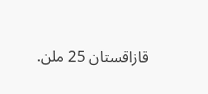قازاقستان 25 ملن.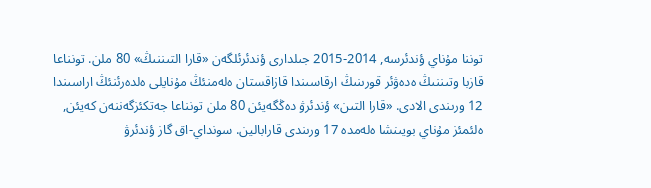توننا مۇناي ؤندئرسە, 2014-2015 جىلدارى ؤندئرئلگەن «قارا التىننىڭ» 80 ملن. تونناعا قازبا وتىننىڭ ەدەۋئر قورىنىڭ ارقاسىندا قازاقستان ەلەمنئڭ مۇنايلى ەلدەرئنئڭ اراسىندا 12 ورىندى الادى. «قارا التىن» ؤندئرۋ دەڭگەيئن 80 ملن تونناعا جەتكئزگەننەن كەيئن, ەلئمئز مۇناي بويىنشا ەلەمدە 17 ورىندى قارابالين. سونداي-اق گاز ؤندئرۋ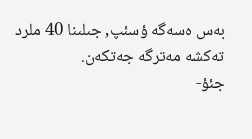بەس ەسەگە ؤسئپ, جىلىنا 40 ملرد تەكشە مەترگە جەتكەن.
جئؤ-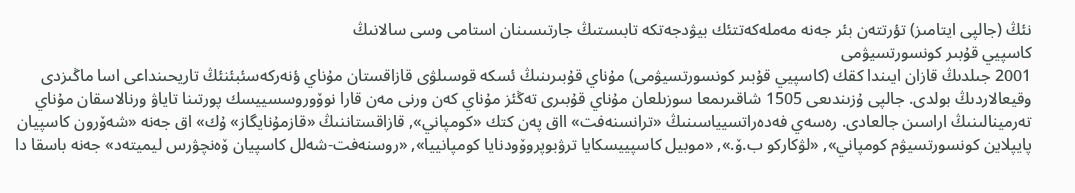نئڭ (جالپى ايتامىز) تؤرتتەن بئر جەنە مەملەكەتتئك بيۋدجەتكە تابىستىڭ جارتىسىنان استامى وسى سالانىڭ
كاسپيي قۇبىر كونسورتسيۋمى
2001 جىلدىڭ قازان ايىندا كقك (كاسپيي قۇبىر كونسورتسيۋمى) مۇناي قۇبىرىنىڭ ئسكە قوسىلۋى قازاقستان مۇناي ؤنەركەسئبئنئڭ تاريحىنداعى اسا ماڭىزدى وقيعالاردىڭ بولدى. جالپى ۇزىندىعى 1505 شاقىرىمعا سوزىلعان مۇناي قۇبىرى تەڭئز مۇناي كەن ورنى مەن قارا نوۆوروسسييسك پورتىنا تاياۋ ورنالاسقان مۇناي تەرمينالىنىڭ اراسىن جالعادى. رەسەي فەدەراتسيياسىنىڭ «ترانسنەفت» ااق پەن كتك «كومپاني», قازاقستاننىڭ «قازمۇنايگاز» ۇك» اق جەنە «شەۆرون كاسپيان پايپلاين كونسورتسيۋم كومپاني», «لۋكاركو ب.ۆ.», «موبيل كاسپييسكايا ترۋبوپروۆودنايا كومپانييا», «روسنەفت-شەلل كاسپيان ۆەنچۋرس ليميتەد» جەنە باسقا دا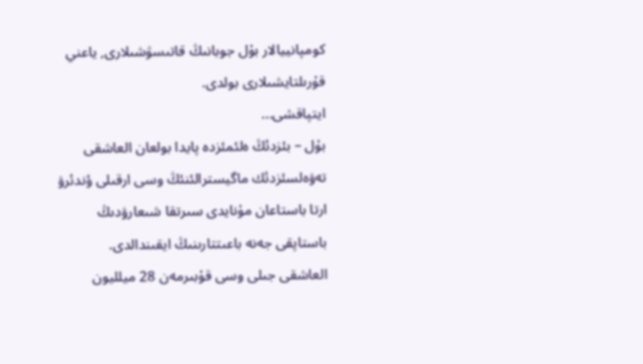كومپانييالار بۇل جوبانىڭ قاتىسۋشىلارى, ياعني قۇرىلتايشىلارى بولدى.
ايتپاقشى...
بۇل – بئزدئڭ ەلئمئزدە پايدا بولعان العاشقى تەۋەلسئزدئك ماگيسترالئنئڭ وسى ارقىلى ؤندئرۋ ارتا باستاعان مۇنايدى سىرتقا شىعارۋدىڭ باستاپقى جەنە باعىتتارىنىڭ ايقىندالدى.
العاشقى جىلى وسى قۇبىرمەن 28 ميلليون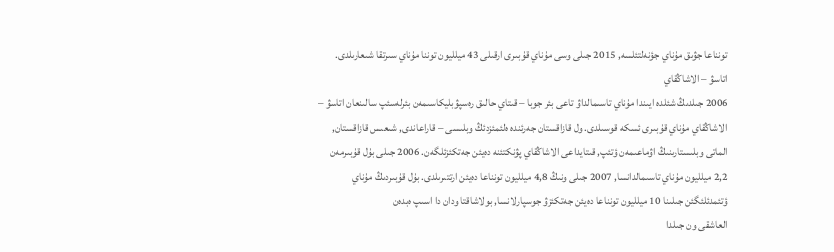تونناعا جۋىق مۇناي جؤنەلتئلسە, 2015 جىلى وسى مۇناي قۇبىرى ارقىلى 43 ميلليون توننا مۇناي سىرتقا شىعارىلدى.
اتاسۋ – الاشاڭقاي
2006 جىلدىڭ شئلدە ايىندا مۇناي تاسىمالداۋ تاعى بئر جوبا – قىتاي حالىق رەسپۋبليكاسىمەن بئرلەسئپ سالىنعان اتاسۋ – الاشاڭقاي مۇناي قۇبىرى ئسكە قوسىلدى. ول قازاقستان جەرئندە ەلئمئزدئڭ وبلىسى – قاراعاندى, شىعىس قازاقستان, الماتى وبلىستارىنىڭ اۋماعىمەن ؤتئپ, قىتايداعى الاشاڭقاي پۋنكتئنە دەيئن جەتكئزئلگەن. 2006 جىلى بۇل قۇبىرمەن 2,2 ميلليون مۇناي تاسىمالدانسا, 2007 جىلى ونىڭ 4,8 ميلليون تونناعا دەيئن ارتتىرىلدى. بۇل قۇبىردىڭ مۇناي ؤتئمدئلئگئن جىلىنا 10 ميلليون تونناعا دەيئن جەتكئزۋ جوسپارلانسا, بولاشاقتا ودان دا اسىپ ەبدەن
العاشقى ون جىلدا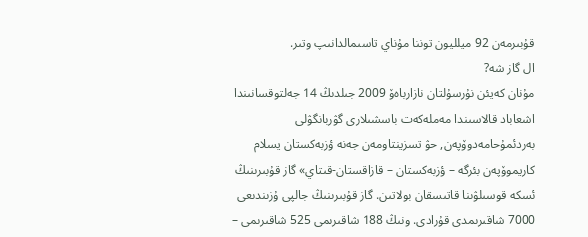قۇبىرمەن 92 ميلليون توننا مۇناي تاسىمالدانىپ وتىر.
ال گاز شە?
مۇنان كەيئن نۇرسۇلتان نازارباەۆ 2009 جىلدىڭ 14 جەلتوقسانىندا اشعاباد قالاسىندا مەملەكەت باسشىلارى گۋربانگۋلى بەردئمۇحامەدوۆپەن, حۋ تسزينتاومەن جەنە ؤزبەكستان يسلام كاريموۆپەن بئرگە – ؤزبەكستان – قازاقستان-قىتاي» گاز قۇبىرىنىڭ ئسكە قوسىلۋىنا قاتىسقان بولاتىن. گاز قۇبىرىنىڭ جالپى ۇزىندىعى 7000 شاقىرىمدى قۇرادى. ونىڭ 188 شاقىرىمى 525 شاقىرىمى –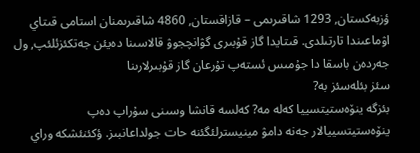ؤزبەكستان, 1293 شاقىرىمى – قازاقستان, 4860 شاقىرىمنان استامى قىتاي اۋماعىندا تارتىلدى. قىتايدا گاز قۇبىرى گۋانچجوۋ قالاسىنا دەيئن جەتكئزئلئپ, ول جەردەن باسقا دا جۇمىس ئستەپ تۇرعان گاز قۇبىرلارىنا
سئز بئلەسئز بە?
بئزگە ينۆەستيتسييا كەلە مە? كەلسە قانشا وسىنى سۇراپ دەپ ينۆەستيتسييالار جەنە دامۋ مينيسترلئگئنە حات جولداعانبىز. ؤكئنئشكە وراي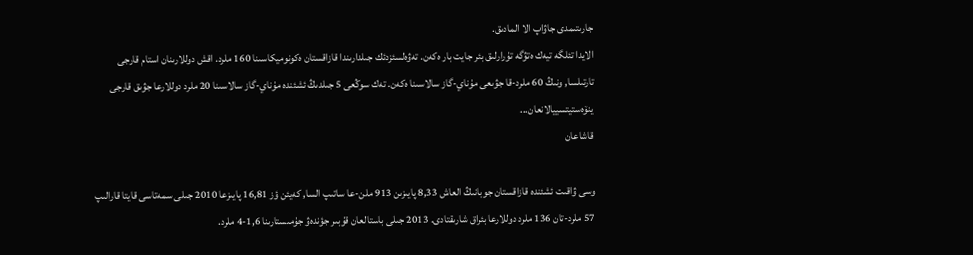جارىتىمدى جاۋاپ الا المادىق.
الايدا تئلگە تيەك ەتۋگە تۇرارلىق بئر جايت بار ەكەن. تەۋەلسئزدئك جىلدارىندا قازاقستان ەكونوميكاسىنا 160 ملرد. اقش دوللارىنان استام قارجى تارتىلسا, ونىڭ 60 ملرد-قا جۋىعى مۇناي-گاز سالاسىنا ەكەن. تەك سوڭعى 5 جىلدىڭ ئشئندە مۇناي-گاز سالاسىنا 20 ملرد دوللارعا جۋىق قارجى ينۆەستيتسييالانعان...
قاشاعان

وسى ۋاقىت ئشئندە قازاقستان جوبانىڭ العاش 8,33 پايىزىن 913 ملن-عا ساتىپ السا, كەيئن ؤز 16,81 پايىزعا 2010 جىلى سمەتاسى قايتا قارالىپ 57 ملرد-تان 136 ملرد دوللارعا بئراق شارىقتادى. 2013 جىلى باستالعان قۇبىر جؤندەۋ جۇمىستارىنا 1,6-4 ملرد.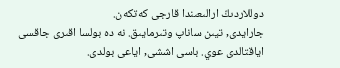دوللاردىڭ ارالىعىندا قارجى كەتكەن.
جارايدى, تيىن ساناپ وتىرمايىق. نە دە بولسا اقىرى جاقسى اياقتالدى عوي. باسى اششى, اياعى بولدى.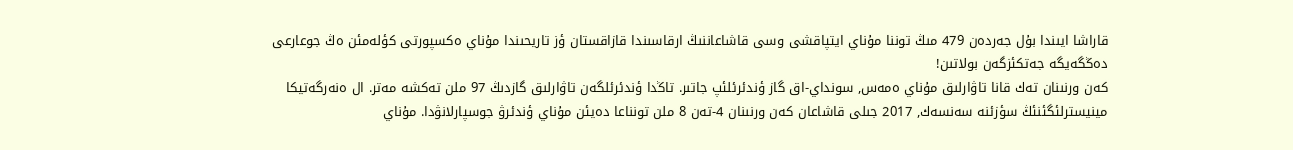قاراشا ايىندا بۇل جەردەن 479 مىڭ توننا مۇناي ايتپاقشى وسى قاشاعاننىڭ ارقاسىندا قازاقستان ؤز تاريحىندا مۇناي ەكسپورتى كؤلەمئن ەڭ جوعارعى دەڭگەيگە جەتكئزگەن بولاتىن!
كەن ورنىنان تەك قانا تاۋارلىق مۇناي ەمەس, سونداي-اق گاز ؤندئرئلئپ جاتىر. تاڭدا ؤندئرئلگەن تاۋارلىق گازدىڭ 97 ملن تەكشە مەتر. ال ەنەرگەتيكا مينيسترلئگئنئڭ سؤزئنە سەنسەك, 2017 جىلى قاشاعان كەن ورنىنان 4-تەن 8 ملن تونناعا دەيئن مۇناي ؤندئرۋ جوسپارلانۋدا. مۇناي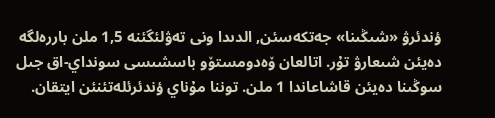ؤندئرۋ «شىڭىنا» جەتكەسئن, الدىدا ونى تەۋلئگئنە 1,5 ملن باررەلگە دەيئن شىعارۋ تۇر. اتالعان ۆەدومستۆو باسشىسى سونداي-اق جىل سوڭىنا دەيئن قاشاعاندا 1 ملن. توننا مۇناي ؤندئرئلەتئنئن ايتقان.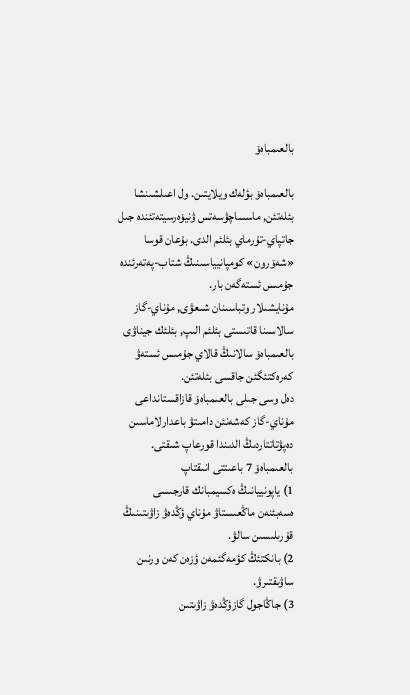بالعىمباەۆ

بالعىمباەۆ بؤلەك ويلايتىن. ول اعىلشىنشا بئلەتئن, ماسساچۋسەتس ۋنيۆەرسيتەتئندە جىل جاتپاي-تۇرماي بئلئم الدى. بۇعان قوسا «شەۆرون» كومپانيياسىنىڭ شتاب-پەتەرئندە جۇمىس ئستەگەن بار.
مۇنايشىلار وتباسىنان شىعۋى, مۇناي-گاز سالاسىنا قاتىستى بئلئم الىپ, بئلئك جيناۋى بالعىمباەۆ سالانىڭ قالاي جۇمىس ئستەۋ كەرەكتئگئن جاقسى بئلەتئن.
دەل وسى جىلى بالعىمباەۆ قازاقستانداعى مۇناي-گاز كەشەنئن دامىتۋ باعدارلاماسىن دەپۋتاتتاردىڭ الدىندا قورعاپ شىقتى. بالعىمباەۆ 7 باعىتتى انىقتاپ
1) ياپونييانىڭ ەكسيمبانك قارجىسى ەسەبئنەن ماڭعىستاۋ مۇناي ؤڭدەۋ زاۋىتىنىڭ قۇرىلىسىن سالۋ.
2) بانكتئڭ كؤمەگئمەن ؤزەن كەن ورنىن ساۋىقتىرۋ.
3) جاڭاجول گازؤڭدەۋ زاۋىتىن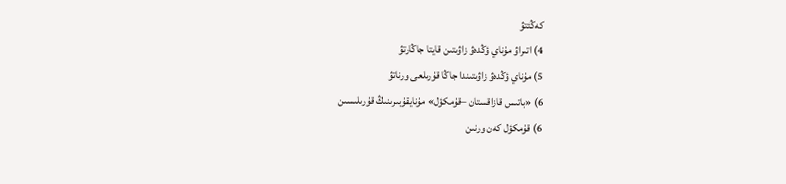كەڭئتۋ
4) اتىراۋ مۇناي ؤڭدەۋ زاۋىتىن قايتا جاڭارتۋ
5) مۇناي ؤڭدەۋ زاۋىتىندا جاڭا قۇرىلعى ورناتۋ
6) «باتىس قازاقستان –قۇمكؤل» مۇنايقۇبىرىنىڭ قۇرىلىسىن
6) قۇمكؤل كەن ورنىن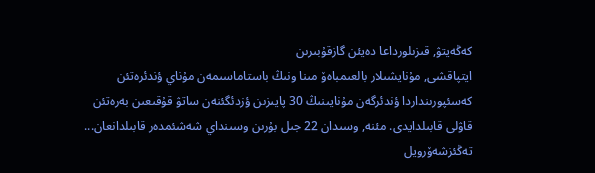كەڭەيتۋ, قىزىلورداعا دەيئن گازقۇبىرىن
ايتپاقشى, مۇنايشىلار بالعىمباەۆ مىنا ونىڭ باستاماسىمەن مۇناي ؤندئرەتئن كەسئپورىنداردا ؤندئرگەن مۇنايىنىڭ 30 پايىزىن ؤزدئگئنەن ساتۋ قۇقىعىن بەرەتئن قاۋلى قابىلدايدى. مئنە, وسىدان 22 جىل بۇرىن وسىنداي شەشئمدەر قابىلدانعان...
تەڭئزشەۆرويل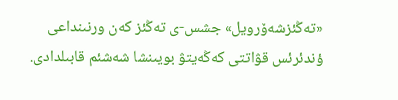«تەڭئزشەۆرويل» جشس-ى تەڭئز كەن ورنىنداعى ؤندئرئس قۋاتتى كەڭەيتۋ بويىنشا شەشئم قابىلدادى.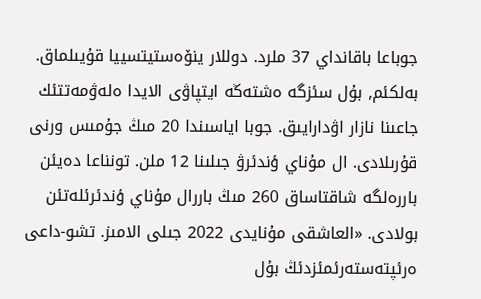جوباعا باقانداي 37 ملرد. دوللار ينۆەستيتسييا قۇيىلماق.
بەلكئم, بۇل سئزگە ەشتەڭە ايتپاۋى الايدا ەلەۋمەتتئك جاعىنا نازار اۋدارايىق. جوبا اياسىندا 20 مىڭ جۇمىس ورنى قۇرىلادى. ال مۇناي ؤندئرۋ جىلىنا 12 ملن. تونناعا دەيئن باررەلگە شاقتاساق 260 مىڭ باررال مۇناي ؤندئرئلەتئن بولادى. «العاشقى مۇنايدى 2022 جىلى الامىز. تشو-داعى ەرئپتەستەرئمئزدئڭ بۇل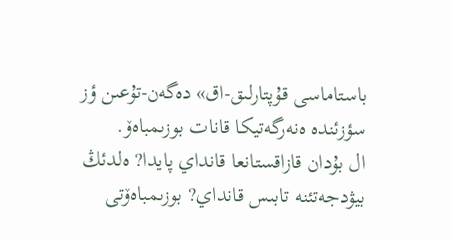باستاماسى قۇپتارلىق-اق» دەگەن-تۇعىن ؤز سؤزئندە ەنەرگەتيكا قانات بوزىمباەۆ.
ال بۇدان قازاقستانعا قانداي پايدا? ەلدئڭ بيۋدجەتئنە تابىس قانداي? بوزىمباەۆتى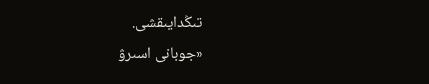تىڭدايىقشى.
«جوبانى اسىرۋ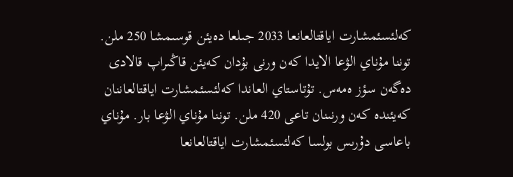كەلئسئمشارت اياقتالعانعا 2033 جىلعا دەيئن قوسىمشا 250 ملن. توننا مۇناي الۋعا الايدا كەن ورنى بۇدان كەيئن قاڭىراپ قالادى دەگەن سؤز ەمەس. تۇتاستاي العاندا كەلئسئمشارت اياقتالعاننان كەيئندە كەن ورنىنان تاعى 420 ملن. توننا مۇناي الۋعا بار. مۇناي باعاسى دۇرىس بولسا كەلئسئمشارت اياقتالعانعا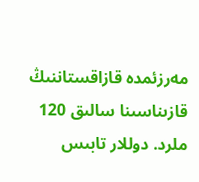مەرزئمدە قازاقستاننىڭ قازىناسىنا سالىق 120 ملرد. دوللار تابىس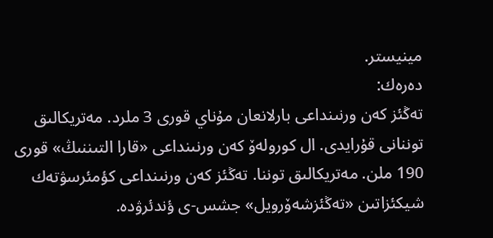مينيستر.
دەرەك:
تەڭئز كەن ورنىنداعى بارلانعان مۇناي قورى 3 ملرد. مەتريكالىق توننانى قۇرايدى. ال كورولەۆ كەن ورنىنداعى «قارا التىننىڭ» قورى 190 ملن. مەتريكالىق توننا. تەڭئز كەن ورنىنداعى كؤمئرسۋتەك شيكئزاتىن «تەڭئزشەۆرويل» جشس-ى ؤندئرۋدە.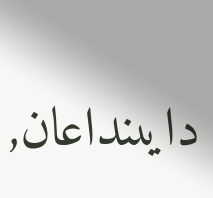دايىنداعان,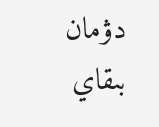دۋمان بىقاي